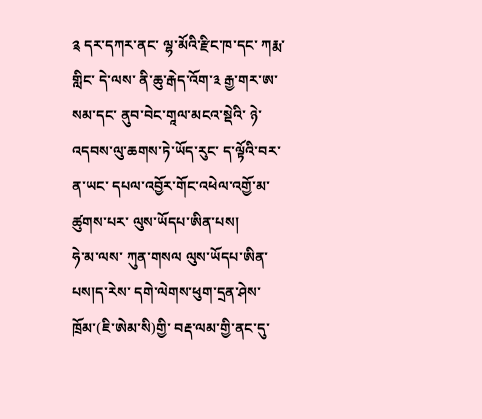༉ དར་དཀར་ནང་ ལྷ་མོའི་རྫིང་ཁ་དང་ ཀརྨ་གླིང་ དེ་ལས་ ནི་ཆུ་རྒེད་འོག་༣ རྒྱ་གར་ཨ་སམ་དང་ ནུབ་བེང་གཱལ་མངའ་སྡེའི་ ཉེ་འདབས་ལུ་ཆགས་ཏེ་ཡོད་རུང་ ད་ལྟོའི་བར་ན་ཡང་ དཔལ་འབྱོར་གོང་འཕེལ་འགྱོ་མ་ཚུགས་པར་ ལུས་ཡོདཔ་ཨིན་པས།
ཧེ་མ་ལས་ ཀུན་གསལ ལུས་ཡོདཔ་ཨིན་པས།ད་རེས་ དགེ་ལེགས་ཕུག་དྲན་ཤེས་ཁྲོམ་(ཇི་ཨེམ་སི)གྱི་ བརྡ་ལམ་གྱི་ནང་དུ་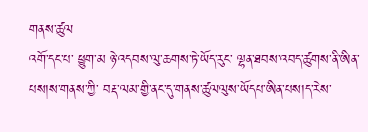གནས་ཚུལ
འགོ་དང་པ་ ཕྱུག་མ ཉེ་འདབས་ལུ་ཆགས་ཏེ་ཡོད་རུང་ ལྷན་ཐབས་འབད་ཚུགས་ནི་ཨིན་པས།ས་གནས་ཀྱི་ བརྡ་ལམ་གྱི་ནང་དུ་གནས་ཚུལལུས་ཡོདཔ་ཨིན་པས།ད་རེས་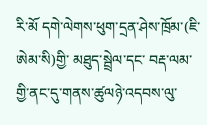རི་མོ དགེ་ལེགས་ཕུག་དྲན་ཤེས་ཁྲོམ་(ཇི་ཨེམ་སི)གྱི་ མཐུད་སྦྲེལ་དང་ བརྡ་ལམ་གྱི་ནང་དུ་གནས་ཚུལཉེ་འདབས་ལུ་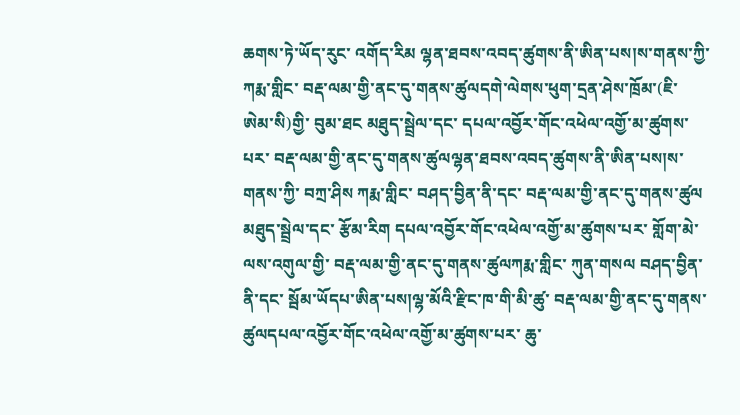ཆགས་ཏེ་ཡོད་རུང་ འགོད་རིམ ལྷན་ཐབས་འབད་ཚུགས་ནི་ཨིན་པས།ས་གནས་ཀྱི་ ཀརྨ་གླིང་ བརྡ་ལམ་གྱི་ནང་དུ་གནས་ཚུལདགེ་ལེགས་ཕུག་དྲན་ཤེས་ཁྲོམ་(ཇི་ཨེམ་སི)གྱི་ བུམ་ཐང མཐུད་སྦྲེལ་དང་ དཔལ་འབྱོར་གོང་འཕེལ་འགྱོ་མ་ཚུགས་པར་ བརྡ་ལམ་གྱི་ནང་དུ་གནས་ཚུལལྷན་ཐབས་འབད་ཚུགས་ནི་ཨིན་པས།ས་གནས་ཀྱི་ བཀྲ་ཤིས ཀརྨ་གླིང་ བཤད་བྱིན་ནི་དང་ བརྡ་ལམ་གྱི་ནང་དུ་གནས་ཚུལ
མཐུད་སྦྲེལ་དང་ རྩོམ་རིག དཔལ་འབྱོར་གོང་འཕེལ་འགྱོ་མ་ཚུགས་པར་ གློག་མེ་ལས་འགུལ་གྱི་ བརྡ་ལམ་གྱི་ནང་དུ་གནས་ཚུལཀརྨ་གླིང་ ཀུན་གསལ བཤད་བྱིན་ནི་དང་ སྦོམ་ཡོདཔ་ཨིན་པས།ལྷ་མོའི་རྫིང་ཁ་གི་མི་ཚུ་ བརྡ་ལམ་གྱི་ནང་དུ་གནས་ཚུལདཔལ་འབྱོར་གོང་འཕེལ་འགྱོ་མ་ཚུགས་པར་ ཆུ་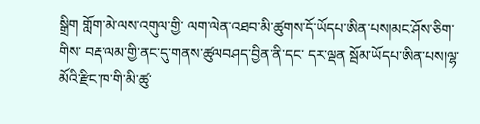སྒྲིག གློག་མེ་ལས་འགུལ་གྱི་ ལག་ལེན་འཐབ་མི་ཚུགས་དོ་ཡོདཔ་ཨིན་པས།མང་ཤོས་ཅིག་གིས་ བརྡ་ལམ་གྱི་ནང་དུ་གནས་ཚུལབཤད་བྱིན་ནི་དང་ དར་ལྡན སྦོམ་ཡོདཔ་ཨིན་པས།ལྷ་མོའི་རྫིང་ཁ་གི་མི་ཚུ་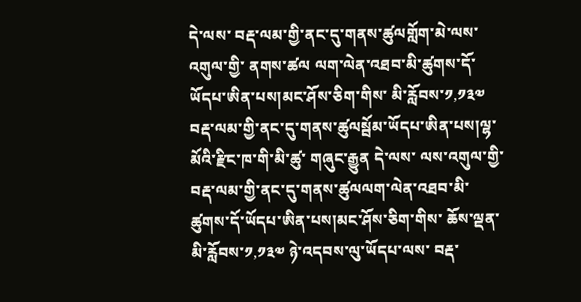དེ་ལས་ བརྡ་ལམ་གྱི་ནང་དུ་གནས་ཚུལགློག་མེ་ལས་འགུལ་གྱི་ ནགས་ཚལ ལག་ལེན་འཐབ་མི་ཚུགས་དོ་ཡོདཔ་ཨིན་པས།མང་ཤོས་ཅིག་གིས་ མི་རློབས་༡,༡༣༧ བརྡ་ལམ་གྱི་ནང་དུ་གནས་ཚུལསྦོམ་ཡོདཔ་ཨིན་པས།ལྷ་མོའི་རྫིང་ཁ་གི་མི་ཚུ་ གཞུང་རྒྱུན དེ་ལས་ ལས་འགུལ་གྱི་ བརྡ་ལམ་གྱི་ནང་དུ་གནས་ཚུལལག་ལེན་འཐབ་མི་ཚུགས་དོ་ཡོདཔ་ཨིན་པས།མང་ཤོས་ཅིག་གིས་ ཆོས་ལྡན་ མི་རློབས་༡,༡༣༧ ཉེ་འདབས་ལུ་ཡོདཔ་ལས་ བརྡ་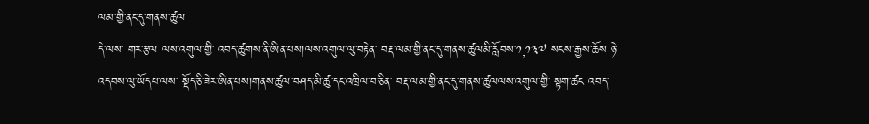ལམ་གྱི་ནང་དུ་གནས་ཚུལ
དེ་ལས་ གར་རྩལ ལས་འགུལ་གྱི་ འབད་ཚུགས་ནི་ཨིན་པས།ལས་འགུལ་ལུ་བརྟེན་ བརྡ་ལམ་གྱི་ནང་དུ་གནས་ཚུལམི་རློབས་༡,༡༣༧ སངས་རྒྱས་ཆོས ཉེ་འདབས་ལུ་ཡོདཔ་ལས་ སྡོད་ཅི་ཟེར་ཨིན་པས།གནས་ཚུལ་བཤད་མི་ཚུ་དང་འཁྲིལ་བ་ཅིན་ བརྡ་ལམ་གྱི་ནང་དུ་གནས་ཚུལལས་འགུལ་གྱི་ སྟག་ཚང འབད་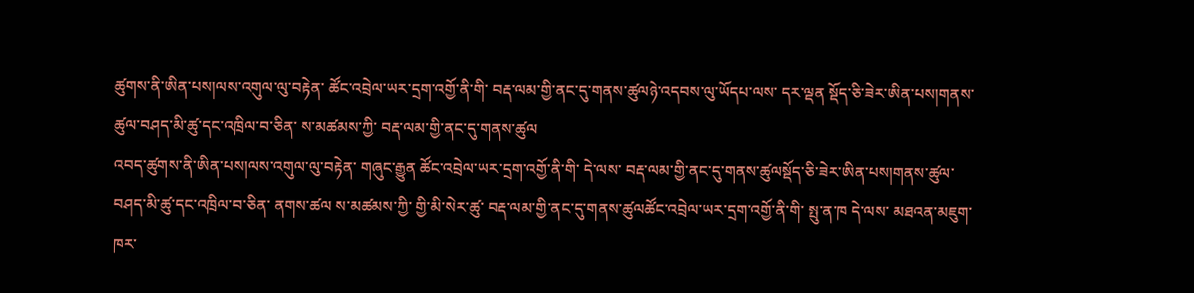ཚུགས་ནི་ཨིན་པས།ལས་འགུལ་ལུ་བརྟེན་ ཚོང་འབྲེལ་ཡར་དྲག་འགྱོ་ནི་གི་ བརྡ་ལམ་གྱི་ནང་དུ་གནས་ཚུལཉེ་འདབས་ལུ་ཡོདཔ་ལས་ དར་ལྡན སྡོད་ཅི་ཟེར་ཨིན་པས།གནས་ཚུལ་བཤད་མི་ཚུ་དང་འཁྲིལ་བ་ཅིན་ ས་མཚམས་ཀྱི་ བརྡ་ལམ་གྱི་ནང་དུ་གནས་ཚུལ
འབད་ཚུགས་ནི་ཨིན་པས།ལས་འགུལ་ལུ་བརྟེན་ གཞུང་རྒྱུན ཚོང་འབྲེལ་ཡར་དྲག་འགྱོ་ནི་གི་ དེ་ལས་ བརྡ་ལམ་གྱི་ནང་དུ་གནས་ཚུལསྡོད་ཅི་ཟེར་ཨིན་པས།གནས་ཚུལ་བཤད་མི་ཚུ་དང་འཁྲིལ་བ་ཅིན་ ནགས་ཚལ ས་མཚམས་ཀྱི་ གྱི་མི་སེར་ཚུ་ བརྡ་ལམ་གྱི་ནང་དུ་གནས་ཚུལཚོང་འབྲེལ་ཡར་དྲག་འགྱོ་ནི་གི་ སྤུ་ན་ཁ དེ་ལས་ མཐའན་མཇུག་ཁར་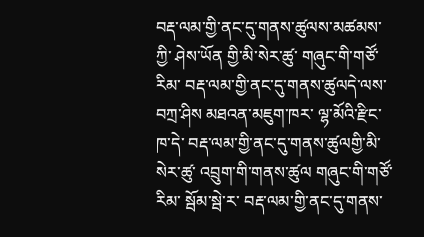བརྡ་ལམ་གྱི་ནང་དུ་གནས་ཚུལས་མཚམས་ཀྱི་ ཤེས་ཡོན གྱི་མི་སེར་ཚུ་ གཞུང་གི་གཙོ་རིམ་ བརྡ་ལམ་གྱི་ནང་དུ་གནས་ཚུལདེ་ལས་ བཀྲ་ཤིས མཐའན་མཇུག་ཁར་ ལྷ་མོའི་རྫིང་ཁ་དེ་ བརྡ་ལམ་གྱི་ནང་དུ་གནས་ཚུལགྱི་མི་སེར་ཚུ་ འབྲུག་གི་གནས་ཚུལ གཞུང་གི་གཙོ་རིམ་ སྦོམ་སྦེ་ར་ བརྡ་ལམ་གྱི་ནང་དུ་གནས་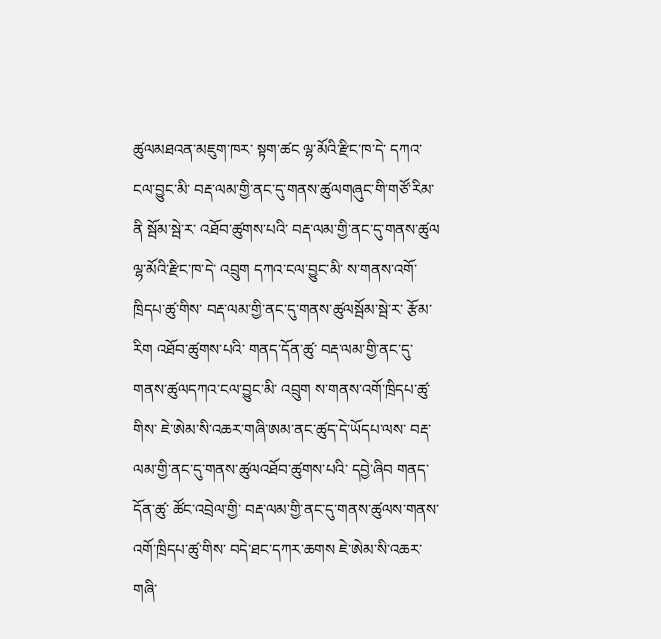ཚུལམཐའན་མཇུག་ཁར་ སྟག་ཚང ལྷ་མོའི་རྫིང་ཁ་དེ་ དཀའ་ངལ་བྱུང་མི་ བརྡ་ལམ་གྱི་ནང་དུ་གནས་ཚུལགཞུང་གི་གཙོ་རིམ་ ནི སྦོམ་སྦེ་ར་ འཐོབ་ཚུགས་པའི་ བརྡ་ལམ་གྱི་ནང་དུ་གནས་ཚུལ
ལྷ་མོའི་རྫིང་ཁ་དེ་ འབྲུག དཀའ་ངལ་བྱུང་མི་ ས་གནས་འགོ་ཁྲིདཔ་ཚུ་གིས་ བརྡ་ལམ་གྱི་ནང་དུ་གནས་ཚུལསྦོམ་སྦེ་ར་ རྩོམ་རིག འཐོབ་ཚུགས་པའི་ གནད་དོན་ཚུ་ བརྡ་ལམ་གྱི་ནང་དུ་གནས་ཚུལདཀའ་ངལ་བྱུང་མི་ འབྲུག ས་གནས་འགོ་ཁྲིདཔ་ཚུ་གིས་ ཇེ་ཨེམ་སི་འཆར་གཞི་ཨམ་ནང་ཚུད་དེ་ཡོདཔ་ལས་ བརྡ་ལམ་གྱི་ནང་དུ་གནས་ཚུལའཐོབ་ཚུགས་པའི་ དབྱེ་ཞིབ གནད་དོན་ཚུ་ ཚོང་འབྲེལ་གྱི་ བརྡ་ལམ་གྱི་ནང་དུ་གནས་ཚུལས་གནས་འགོ་ཁྲིདཔ་ཚུ་གིས་ བདེ་ཐང་དཀར་ཆགས ཇེ་ཨེམ་སི་འཆར་གཞི་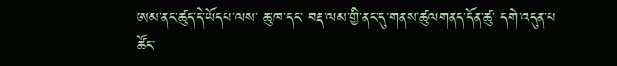ཨམ་ནང་ཚུད་དེ་ཡོདཔ་ལས་ ཆུ་ཁ་དང་ བརྡ་ལམ་གྱི་ནང་དུ་གནས་ཚུལགནད་དོན་ཚུ་ དགེ་འདུན་པ ཚོང་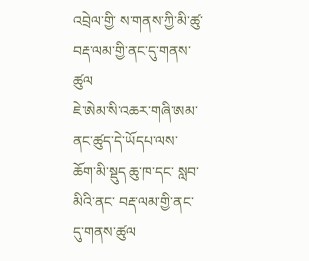འབྲེལ་གྱི་ ས་གནས་ཀྱི་མི་ཚུ་ བརྡ་ལམ་གྱི་ནང་དུ་གནས་ཚུལ
ཇེ་ཨེམ་སི་འཆར་གཞི་ཨམ་ནང་ཚུད་དེ་ཡོདཔ་ལས་ ཆོག་མི་སྡུད ཆུ་ཁ་དང་ སླབ་མིའི་ནང་ བརྡ་ལམ་གྱི་ནང་དུ་གནས་ཚུལ